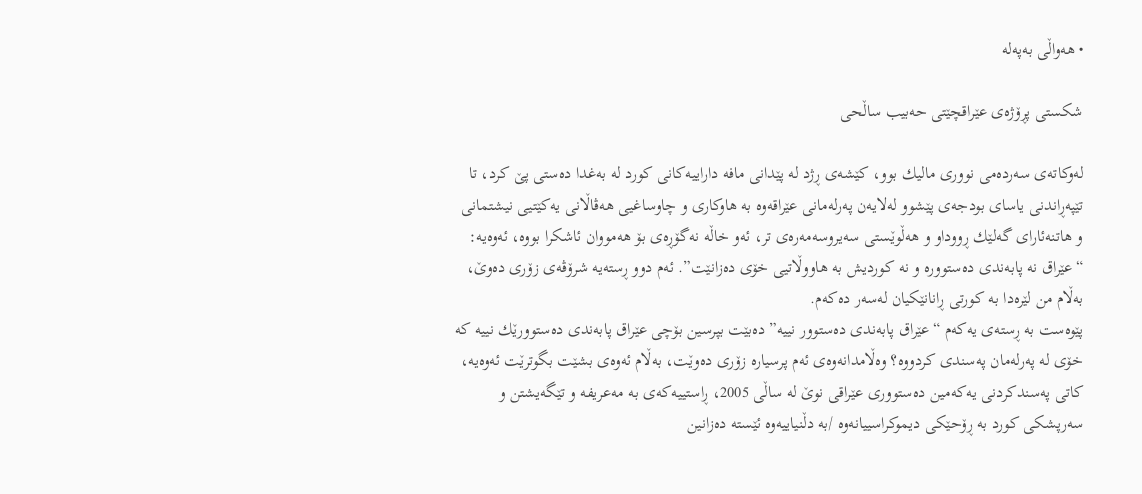• هەواڵی بەپەلە

شكستی پڕۆژه‌ی عێراقچێتی حەبیب ساڵحی

له‌وكاته‌ی‌ سه‌رده‌می نووری مالیك بوو، كێشه‌ی ڕژد له‌ پێدانی مافه‌ داراییه‌كانی كورد له‌ به‌غدا‌ ده‌ستی پێ كرد، تا تێپه‌ڕاندنی یاسای بودجه‌ی پێشوو له‌لایه‌ن په‌رله‌مانی عێراقه‌وه‌ به‌ هاوكاری و چاوساغیی هه‌ڤاڵانی یه‌كێتیی نیشتمانی و هاتنه‌ئارای گه‌لێك ڕووداو و هه‌ڵوێستی سه‌یروسه‌مه‌ره‌ی تر، ئه‌و خاڵه‌ نه‌گۆڕه‌ی بۆ هه‌مووان ئاشكرا بووه‌، ئه‌وه‌یه‌: “عێراق نه‌ پابه‌ندی ده‌ستووره‌ و نه‌ كوردیش به‌ هاووڵاتیی خۆی ده‌زانێت”. ئه‌م دوو ڕسته‌یه‌ شرۆڤه‌ی زۆری ده‌وێ، به‌ڵام من لێره‌دا به‌ كورتی ڕانانێكیان له‌سه‌ر ده‌كه‌م.
پێوه‌ست به‌ ڕسته‌ی یه‌كه‌م “عێراق پابه‌ندی ده‌ستوور نییه‌” ده‌بێت بپرسین بۆچی عێراق پابه‌ندی ده‌ستوورێك نییه‌ كه‌ خۆی له‌ په‌رله‌مان په‌سندی كردووه‌؟ وه‌ڵامدانه‌وه‌ی ئه‌م پرسیاره‌ زۆری ده‌وێت، به‌ڵام ئه‌وه‌ی بشێت بگوترێت ئه‌وه‌یه‌، كاتی په‌سندكردنی یه‌كه‌مین ده‌ستووری عێراقی نوێ له‌ ساڵی 2005، ڕاستییه‌كه‌ی به‌ مه‌عریفه‌ و تێگه‌یشتن و سه‌رپشكی كورد به‌ ڕۆحێكی دیموكراسییانه‌وه ‌/به ‌دڵنیاییه‌وه‌ ئێسته‌ ده‌زانین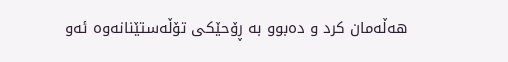هه‌ڵه‌مان كرد و ده‌بوو به‌ ڕۆحێكی تۆڵه‌ستێنانه‌وه‌ ئه‌و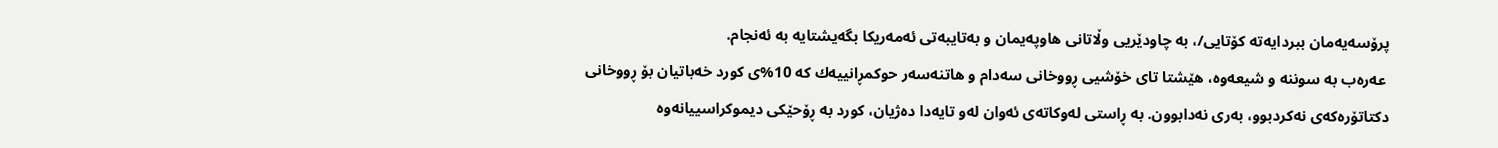پرۆسه‌یه‌مان ببردایه‌ته‌ كۆتایی/، به‌ چاودێریی وڵاتانی هاوپه‌یمان و به‌تایبه‌تی ئه‌مه‌ریكا بگه‌یشتایه‌ به‌ ئه‌نجام.
 عه‌ره‌ب به‌ سوننه‌ و شیعه‌وه،‌ هێشتا تای خۆشیی ڕووخانی سه‌دام و هاتنه‌سه‌ر حوكمڕانییه‌ك كه‌ 10%ی كورد خه‌باتیان بۆ ڕووخانی دكتاتۆره‌كه‌ی نه‌كردبوو، به‌ری نه‌دابوون. به ‌ڕاستی له‌وكاته‌ی ئه‌وان له‌و تایه‌دا ده‌ژیان، كورد به‌ ڕۆحێكی دیموكراسییانه‌وه‌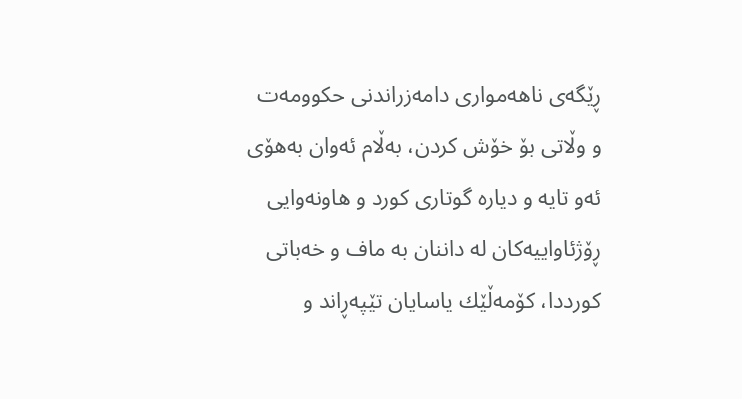ڕێگه‌ی ناهه‌مواری دامه‌زراندنی حكوومه‌ت و وڵاتی بۆ خۆش كردن، به‌ڵام ئه‌وان به‌هۆی ئه‌و تایه‌ و دیاره‌ گوتاری كورد و هاونه‌وایی ڕۆژئاواییه‌كان له‌ داننان به‌ ماف و خه‌باتی كورددا، كۆمه‌ڵێك یاسایان تێپه‌ڕاند و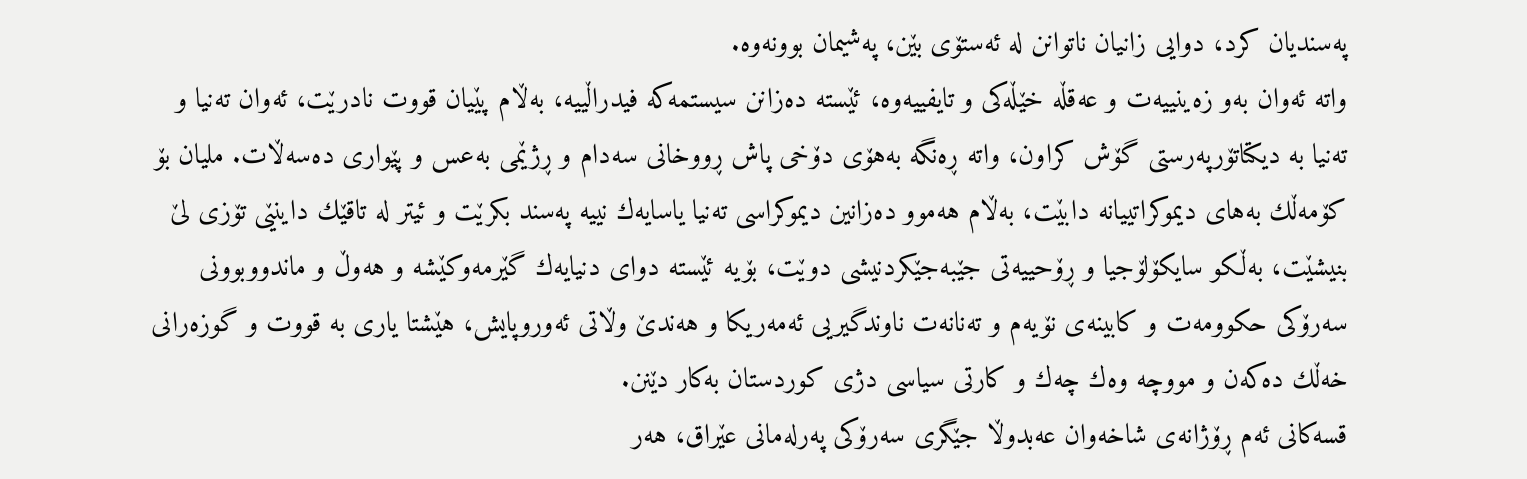په‌سندیان كرد، دوایی زانیان ناتوانن له‌ ئه‌ستۆی بێن، په‌شیمان بوونه‌وه‌.
واته‌ ئه‌وان به‌و زه‌ینییه‌ت و عه‌قڵه‌ خێڵه‌كی و تایفییه‌وه‌، ئێسته‌ ده‌زانن سیستمه‌كه‌ فیدراڵییه،‌ به‌ڵام پێیان قووت نادرێت، ئه‌وان ته‌نیا و ته‌نیا به‌ دیكتاتۆرپه‌رستی گۆش كراون، واته‌ ڕه‌نگه‌ به‌هۆی دۆخی پاش ڕووخانی سه‌دام و ڕژێمی به‌عس و پێواری ده‌سه‌ڵات. ملیان بۆ كۆمه‌ڵك به‌های دیموكراتییانه‌ دابێت، به‌ڵام هه‌موو ده‌زانین دیموكراسی ته‌نیا یاسایه‌ك نییه‌ په‌سند بكرێت و ئیتر له‌ تاقێك داینێی تۆزی لێ بنیشێت، به‌ڵكو سایكۆلۆجیا و ڕۆحییه‌تی جێبه‌جێكردنیشی دوێت، بۆیه‌ ئێسته‌ دوای دنیایه‌ك گێرمه‌وكێشه‌ و هه‌وڵ و ماندووبوونی سه‌رۆكی حكوومه‌ت و كابینه‌ی نۆیه‌م و ته‌نانه‌ت ناوندگیریی ئه‌مه‌ریكا و هه‌ندێ وڵاتی ئه‌وروپایش، هێشتا یاری به‌ قووت و گوزه‌رانی خه‌ڵك ده‌كه‌ن و مووچه‌ وه‌ك چه‌ك و كارتی سیاسی دژی كوردستان به‌كار دێنن.
قسه‌كانی ئه‌م ڕۆژانه‌ی شاخه‌وان عه‌بدوڵا جێگری سه‌رۆكی په‌رله‌مانی عێراق، هه‌ر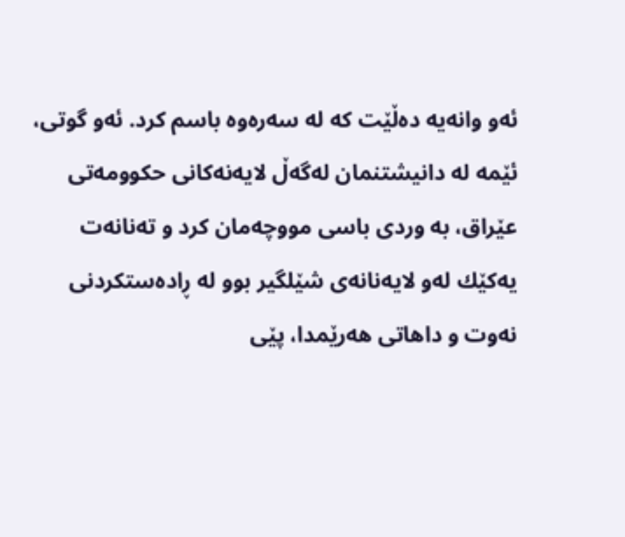ئه‌و وانه‌یه‌ ده‌ڵێت كه‌ له ‌سه‌ره‌وه‌ باسم كرد. ئه‌و گوتی، ئێمه‌ له‌ دانیشتنمان له‌گه‌ڵ لایه‌نه‌كانی حكوومه‌تی عێراق، به ‌وردی باسی مووچه‌مان كرد و ته‌نانه‌ت یه‌كێك له‌و لایه‌نانه‌ی شێلگیر بوو له‌ ڕاده‌ستكردنی نه‌وت و داهاتی هه‌رێمدا، پێی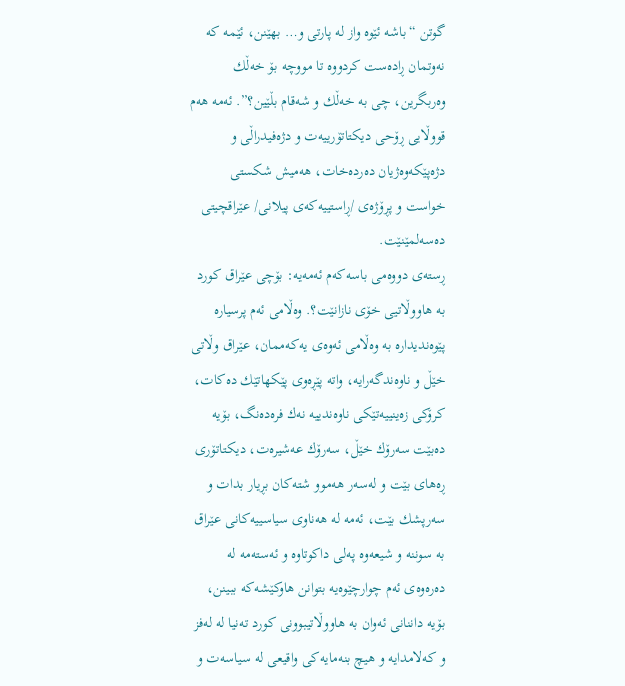گوتن “باشه‌ ئێوه‌ واز له‌ پارتی و… بهێنن، ئێمه‌ كه‌ نه‌وتمان ڕاده‌ست كردووه‌ تا مووچه‌ بۆ خه‌ڵك وه‌ربگرین، چی به‌ خه‌ڵك و شه‌قام بڵێین؟”. ئه‌مه‌ هه‌م قووڵایی ڕۆحی دیكتاتۆرییه‌ت و دژه‌فیدراڵی و دژه‌پێكه‌وه‌ژیان ده‌رده‌خات، هه‌میش شكستی خواست و پڕۆژه‌ی /ڕاستییه‌كه‌ی پیلانی/ عێراقچیتی ده‌سه‌لمێنێت.
ڕسته‌ی دووه‌می باسه‌كه‌م ئه‌مه‌یه‌: بۆچی عێراق كورد به‌ هاووڵاتیی خۆی نازانێت؟. وه‌ڵامی ئه‌م پرسیاره‌ پێوه‌ندیداره‌ به‌ وه‌ڵامی ئه‌وه‌ی یه‌كه‌ممان، عێراق وڵاتی خێڵ و ناوه‌ندگه‌رایه،‌ واته‌ پێڕه‌وی پێكهاتێك ده‌كات، كرۆكی زه‌ینییه‌تێكی ناوه‌ندییه‌ نه‌ك فره‌ده‌نگ، بۆیه‌ ده‌بێت سه‌رۆك خێڵ، سه‌رۆك عه‌شیره‌ت، دیكتاتۆری ڕه‌های ‌بێت و‌ له‌سه‌ر هه‌موو شته‌كان بڕیار بدات و سه‌رپشك بێت، ئه‌مه‌ له‌ هه‌ناوی سیاسییه‌كانی عێراق به‌ سوننه‌ و شیعه‌وه‌ په‌لی داكوتاوه‌ و ئه‌سته‌مه‌ له‌ ده‌ره‌وه‌ی ئه‌م چوارچێوه‌یه‌ بتوانن هاوكێشه‌كه‌ ببینن، بۆیه‌ داننانی ئه‌وان به‌ هاووڵاتیبوونی كورد ته‌نیا له‌ له‌فز و كه‌لامدایه‌ و هیچ بنه‌مایه‌كی واقیعی له‌ سیاسه‌ت و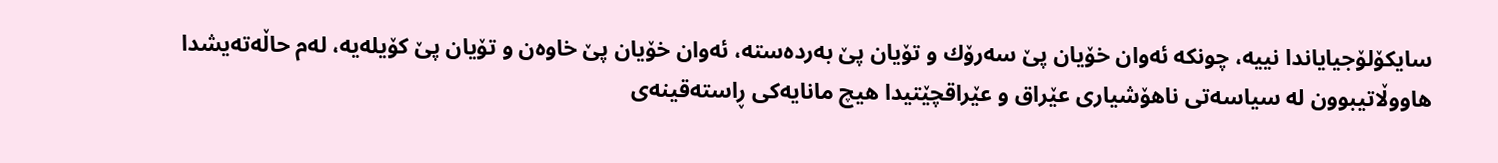سایكۆلۆجیایاندا نییه‌، چونكه‌ ئه‌وان خۆیان پێ سه‌رۆك و تۆیان پێ به‌رده‌سته‌، ئه‌وان خۆیان پێ خاوه‌ن و تۆیان پێ كۆیله‌یه‌، له‌م حاڵه‌ته‌یشدا هاووڵاتیبوون له‌ سیاسه‌تی ناهۆشیاری عێراق و عێراقچێتیدا هیچ مانایه‌كی ڕاسته‌قینه‌ی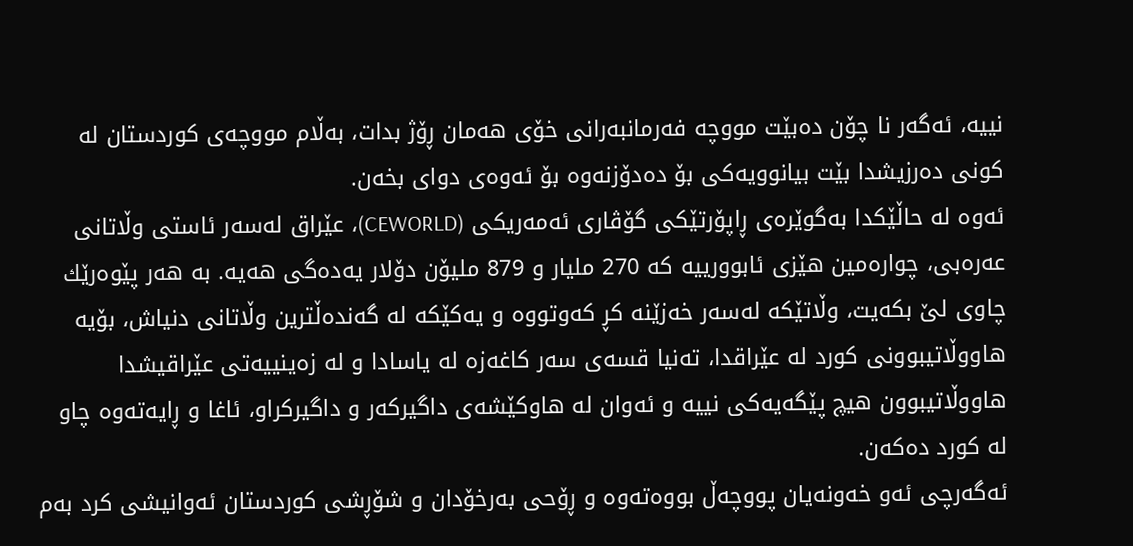نییه‌، ئه‌گه‌ر نا چۆن ده‌بێت مووچه‌ فه‌رمانبه‌رانی خۆی هه‌مان ڕۆژ بدات، به‌ڵام مووچه‌ی كوردستان له‌ كونی ده‌رزیشدا بێت بیانوویه‌كی بۆ ده‌دۆزنه‌وه‌ بۆ ئه‌وه‌ی دوای بخه‌ن.
ئه‌وه‌ له‌ حاڵێكدا به‌گوێره‌ی ڕاپۆرتێكی گۆڤاری ئه‌مه‌ریكی (CEWORLD)، عێراق له‌سه‌ر ئاستی وڵاتانی عه‌ره‌بی، چواره‌مین هێزی ئابوورییه‌ كه‌ 270 ملیار و 879 ملیۆن دۆلار یه‌ده‌گی هه‌یه‌‌. به‌ هه‌ر پێوه‌رێك چاوی لێ بكه‌یت، وڵاتێكه‌ له‌سه‌ر خه‌زێنه‌ كڕ كه‌وتووه‌ و یه‌كێكه‌ له‌ گه‌نده‌ڵترین وڵاتانی دنیاش، بۆیه‌ هاووڵاتیبوونی كورد له‌ عێراقدا، ته‌نیا قسه‌ی سه‌ر كاغه‌زه‌ له‌ یاسادا و له‌ زه‌ینییه‌تی عێراقیشدا هاووڵاتیبوون هیچ پێگه‌یه‌كی نییه‌ و ئه‌وان له‌ هاوكێشه‌ی داگیركه‌ر و داگیركراو، ئاغا و ڕایه‌ته‌وه‌ چاو له‌ كورد ده‌كه‌ن.
ئه‌گه‌رچی ئه‌و خه‌ونه‌یان پووچه‌ڵ بووه‌ته‌وه‌ و ڕۆحی به‌رخۆدان و شۆڕشی كوردستان ئه‌وانیشی كرد به‌م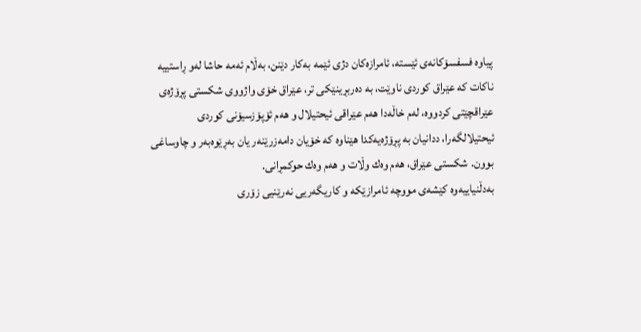پیاوه‌ فسفسۆكانه‌ی‌ ئێسته‌، ئامرازه‌كان دژی ئێمه‌ به‌كار دێنن، به‌ڵام ئه‌مه‌ حاشا له‌و ڕاستییه‌ ناكات كه‌ عێراق كوردی ناوێت، به‌ ده‌ربڕینێكی تر‌، عێراق خۆی واژووی شكستی پڕۆژه‌ی عێراقچێتی كردووه‌، له‌م خاڵه‌دا هه‌م عێراقی ئیحتیلال و هه‌م ئۆپۆزسیۆنی كوردی ئیحتیلالگه‌را، ددانیان به‌ پڕۆژه‌یه‌كدا هێناوه‌ كه‌ خۆیان دامه‌زرێنه‌ر یان به‌ڕێوه‌به‌ر و چاوساغی بوون. شكستی عێراق، هه‌م وه‌ك وڵات و هه‌م وه‌ك حوكمڕانی.
به‌دڵنیاییه‌وه‌ كێشه‌ی مووچه‌ ئامرازێكه‌ و كاریگه‌ریی نه‌رێنیی زۆری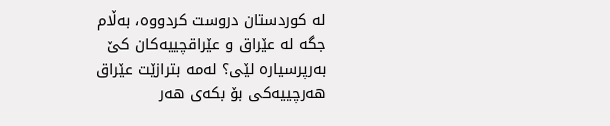له‌ كوردستان دروست كردووه‌، به‌ڵام جگه‌ له‌ عێراق و عێراقچییه‌كان كێ به‌رپرسیاره‌ لێی؟ له‌مه‌ بترازێت عێراق هه‌رچییه‌كی بۆ بكه‌ی هه‌ر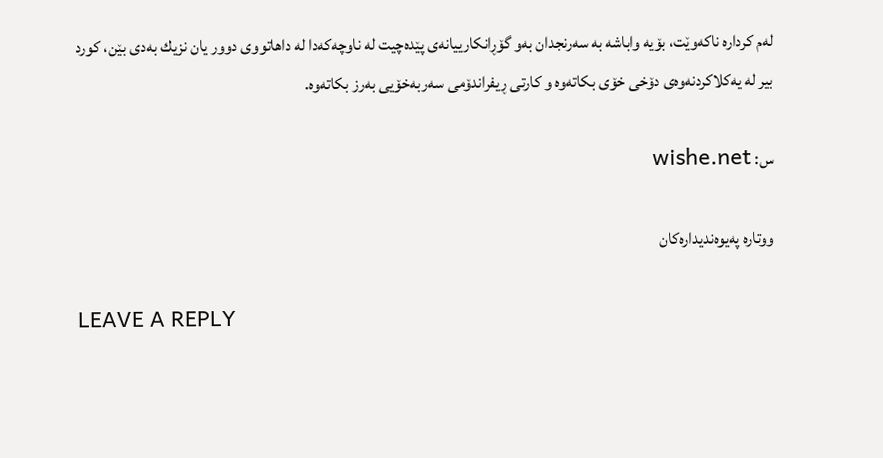له‌م كرداره‌ ناكه‌وێت، بۆیه‌ واباشه‌ به‌ سه‌رنجدان به‌و گۆڕانكارییانه‌ی پێده‌چیت له‌ ناوچه‌كه‌دا له‌ داهاتووی دوور یان نزیك به‌دی بێن، كورد بیر له‌ یه‌كلاكردنه‌وه‌ی دۆخی خۆی بكاته‌وه‌ و كارتی ڕیفراندۆمی سه‌ربه‌خۆیی به‌رز بكاته‌وه‌.

س: wishe.net

ووتاره‌ په‌یوه‌ندیداره‌کان

LEAVE A REPLY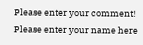Please enter your comment!
Please enter your name here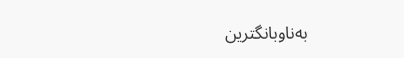بەناوبانگترین